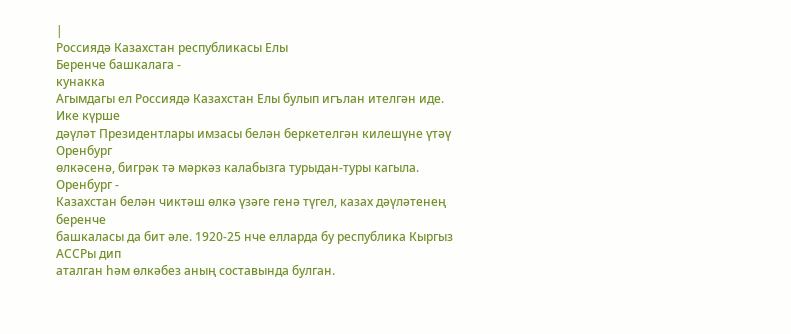|
Россиядә Казахстан республикасы Елы
Беренче башкалага -
кунакка
Агымдагы ел Россиядә Казахстан Елы булып игълан ителгән иде. Ике күрше
дәүләт Президентлары имзасы белән беркетелгән килешүне үтәү Оренбург
өлкәсенә, бигрәк тә мәркәз калабызга турыдан-туры кагыла. Оренбург -
Казахстан белән чиктәш өлкә үзәге генә түгел, казах дәүләтенең беренче
башкаласы да бит әле. 1920-25 нче елларда бу республика Кыргыз АССРы дип
аталган һәм өлкәбез аның составында булган.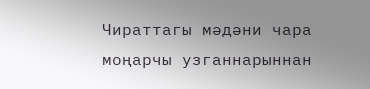Чираттагы мәдәни чара моңарчы узганнарыннан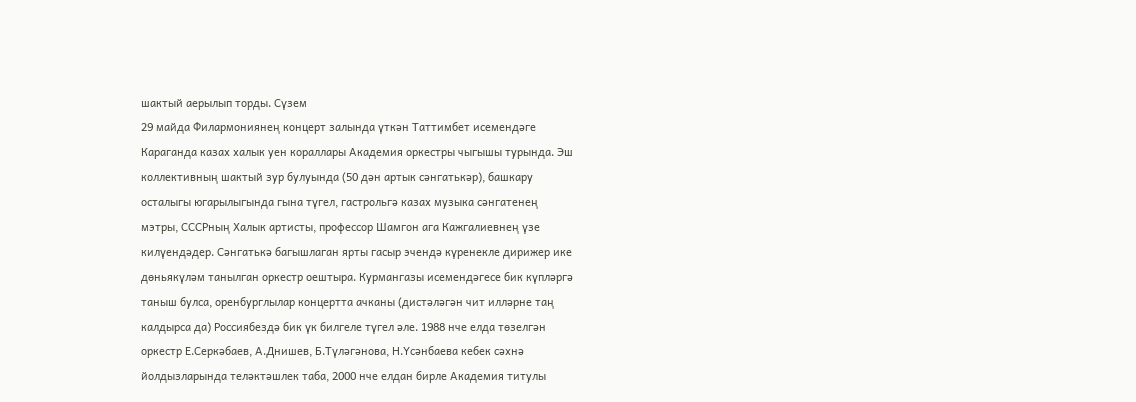шактый аерылып торды. Сүзем
29 майда Филармониянең концерт залында үткән Таттимбет исемендәге
Караганда казах халык уен кораллары Академия оркестры чыгышы турында. Эш
коллективның шактый зур булуында (50 дән артык сәнгатькәр), башкару
осталыгы югарылыгында гына түгел, гастрольгә казах музыка сәнгатенең
мэтры, СССРның Халык артисты, профессор Шамгон ага Кажгалиевнең үзе
килүендәдер. Сәнгатькә багышлаган ярты гасыр эчендә күренекле дирижер ике
дөньякүләм танылган оркестр оештыра. Курмангазы исемендәгесе бик күпләргә
таныш булса, оренбурглылар концертта ачканы (дистәләгән чит илләрне таң
калдырса да) Россиябездә бик үк билгеле түгел әле. 1988 нче елда төзелгән
оркестр Е.Серкәбаев, А.Днишев, Б.Түләгәнова, Н.Үсәнбаева кебек сәхнә
йолдызларында теләктәшлек таба, 2000 нче елдан бирле Академия титулы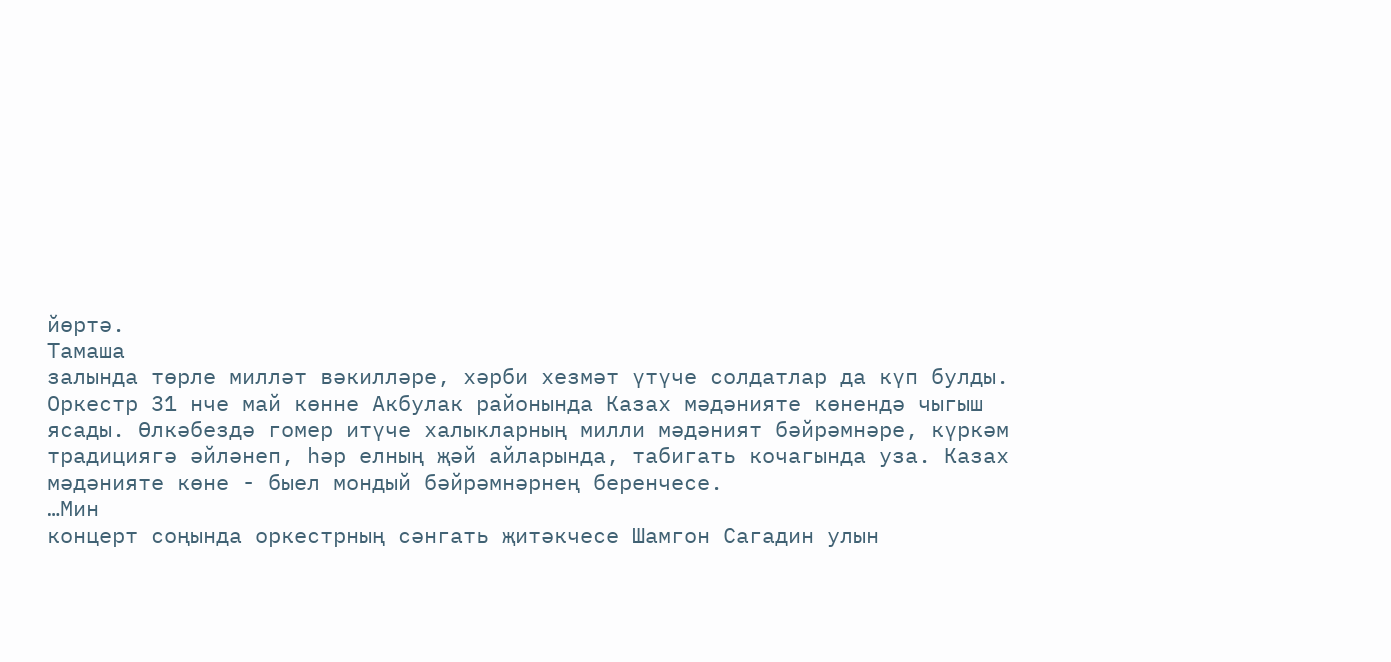йөртә.
Тамаша
залында төрле милләт вәкилләре, хәрби хезмәт үтүче солдатлар да күп булды.
Оркестр 31 нче май көнне Акбулак районында Казах мәдәнияте көнендә чыгыш
ясады. Өлкәбездә гомер итүче халыкларның милли мәдәният бәйрәмнәре, күркәм
традициягә әйләнеп, һәр елның җәй айларында, табигать кочагында уза. Казах
мәдәнияте көне - быел мондый бәйрәмнәрнең беренчесе.
…Мин
концерт соңында оркестрның сәнгать җитәкчесе Шамгон Сагадин улын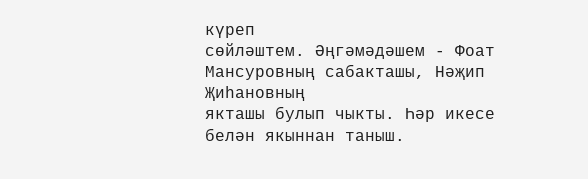күреп
сөйләштем. Әңгәмәдәшем - Фоат Мансуровның сабакташы, Нәҗип Җиһановның
якташы булып чыкты. Һәр икесе белән якыннан таныш.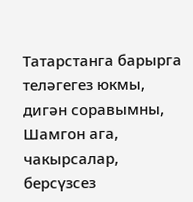Татарстанга барырга
теләгегез юкмы, дигән соравымны, Шамгон ага, чакырсалар, берсүзсез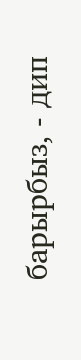барырбыз, - дип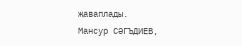җаваплады.
Мансур СӘГЪДИЕВ,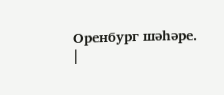Оренбург шәһәре.
|